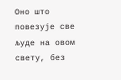Оно што повезује све људе на овом свету, без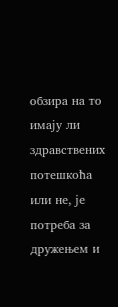обзира на то имају ли здравствених потешкоћа или не, је потреба за дружењем и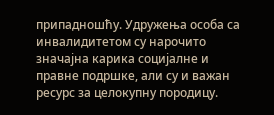припадношћу. Удружења особа са инвалидитетом су нарочито значајна карика социјалне и правне подршке, али су и важан ресурс за целокупну породицу.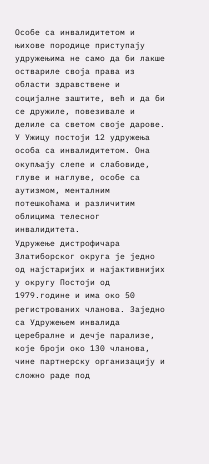Особе са инвалидитетом и њихове породице приступају удружењима не само да би лакше оствариле своја права из области здравствене и социјалне заштите, већ и да би се дружиле, повезивале и делиле са светом своје дарове.
У Ужицу постоји 12 удружења особа са инвалидитетом. Она окупљају слепе и слабовиде, глуве и наглуве, особе са аутизмом, менталним потешкоћама и различитим облицима телесног инвалидитета.
Удружење дистрофичара Златиборског округа је једно од најстаријих и најактивнијих у округу Постоји од 1979.године и има око 50 регистрованих чланова. Заједно са Удружењем инвалида церебралне и дечје парализе, које броји око 130 чланова, чине партнерску организацију и сложно раде под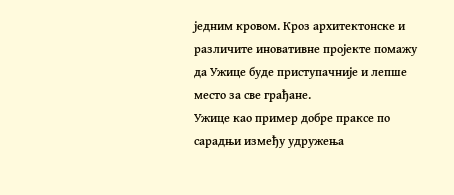једним кровом. Кроз архитектонске и различите иновативне пројекте помажу да Ужице буде приступачније и лепше место за све грађане.
Ужице као пример добре праксе по сарадњи између удружења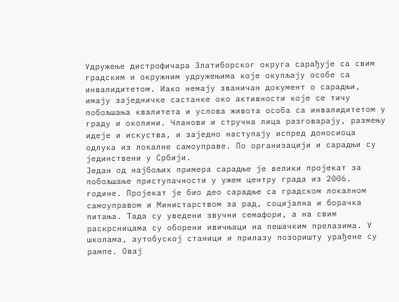Удружење дистрофичара Златиборског округа сарађује са свим градским и окружним удружењима које окупљају особе са инвалидитетом. Иако немају званичан документ о сарадњи, имају заједничке састанке око активности које се тичу побољшања квалитета и услова живота особа са инвалидитетом у граду и околини. Чланови и стручна лица разговарају, размењу идеје и искуства, и заједно наступају испред доносиоца одлука из локалне самоуправе. По организацији и сарадњи су јединствени у Србији.
Један од најбољих примера сарадње је велики пројекат за побољшање приступачности у ужем центру града из 2006. године. Пројекат је био део сарадње са градском локалном самоуправом и Министарством за рад, социјална и борачка питања. Тада су уведени звучни семафори, а на свим раскрсницама су оборени ивичњаци на пешачким прелазима. У школама, аутобуској станици и прилазу позоришту урађене су рампе. Овај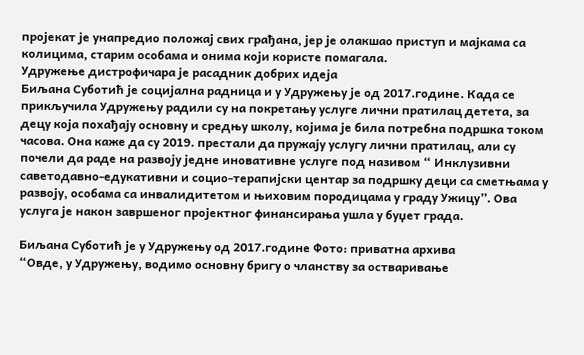пројекат је унапредио положај свих грађана, јер је олакшао приступ и мајкама са колицима, старим особама и онима који користе помагала.
Удружење дистрофичара је расадник добрих идеја
Биљана Суботић је социјална радница и у Удружењу је од 2017.године. Када се прикључила Удружењу радили су на покретању услуге лични пратилац детета, за децу која похађају основну и средњу школу, којима је била потребна подршка током часова. Она каже да су 2019. престали да пружају услугу лични пратилац, али су почели да раде на развоју једне иновативне услуге под називом “ Инклузивни саветодавно-едукативни и социо-терапијски центар за подршку деци са сметњама у развоју, особама са инвалидитетом и њиховим породицама у граду Ужицу”. Ова услуга је након завршеног пројектног финансирања ушла у буџет града.

Биљана Суботић је у Удружењу од 2017.године Фото: приватна архива
“Овде, у Удружењу, водимо основну бригу о чланству за остваривање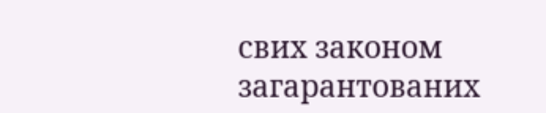свих законом загарантованих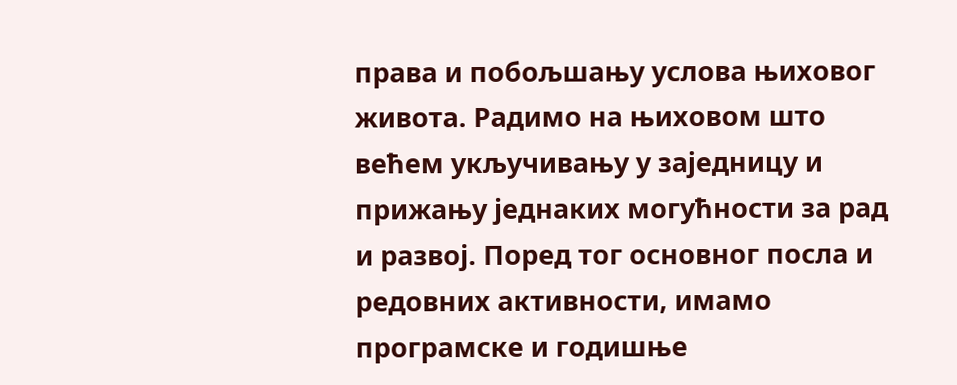права и побољшању услова њиховог живота. Радимо на њиховом што већем укључивању у заједницу и прижању једнаких могућности за рад и развој. Поред тог основног посла и редовних активности, имамо програмске и годишње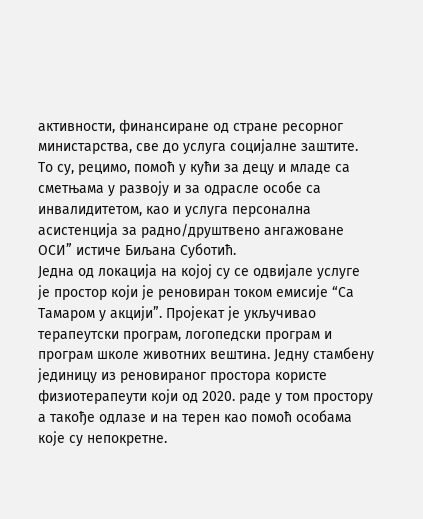активности, финансиране од стране ресорног министарства, све до услуга социјалне заштите. То су, рецимо, помоћ у кући за децу и младе са сметњама у развоју и за одрасле особе са инвалидитетом, као и услуга персонална асистенција за радно/друштвено ангажоване ОСИ” истиче Биљана Суботић.
Једна од локација на којој су се одвијале услуге је простор који је реновиран током емисије “Са Тамаром у акцији”. Пројекат је укључивао терапеутски програм, логопедски програм и програм школе животних вештина. Једну стамбену јединицу из реновираног простора користе физиотерапеути који од 2020. раде у том простору а такође одлазе и на терен као помоћ особама које су непокретне.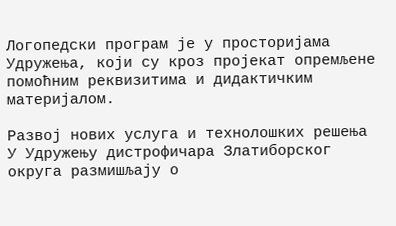Логопедски програм је у просторијама Удружења, који су кроз пројекат опремљене помоћним реквизитима и дидактичким материјалом.

Развој нових услуга и технолошких решења
У Удружењу дистрофичара Златиборског округа размишљају о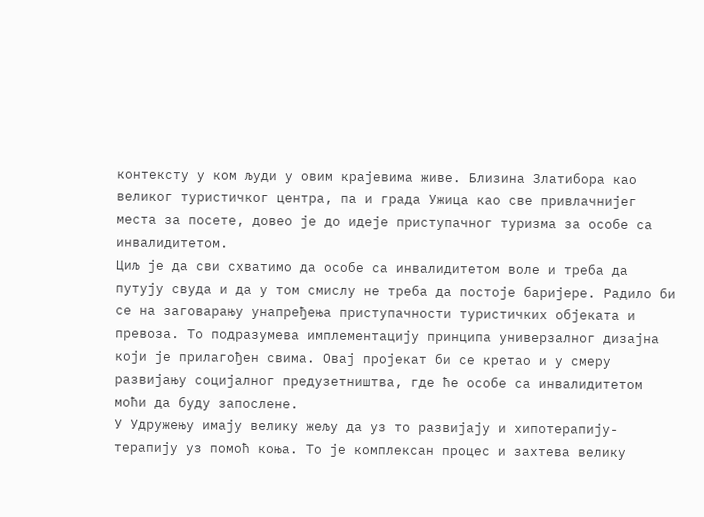контексту у ком људи у овим крајевима живе. Близина Златибора као великог туристичког центра, па и града Ужица као све привлачнијег места за посете, довео је до идеје приступачног туризма за особе са инвалидитетом.
Циљ је да сви схватимо да особе са инвалидитетом воле и треба да путују свуда и да у том смислу не треба да постоје баријере. Радило би се на заговарању унапређења приступачности туристичких објеката и превоза. То подразумева имплементацију принципа универзалног дизајна који је прилагођен свима. Овај пројекат би се кретао и у смеру развијању социјалног предузетништва, где ће особе са инвалидитетом моћи да буду запослене.
У Удружењу имају велику жељу да уз то развијају и хипотерапију-терапију уз помоћ коња. То је комплексан процес и захтева велику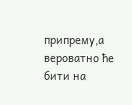припрему,а вероватно ће бити на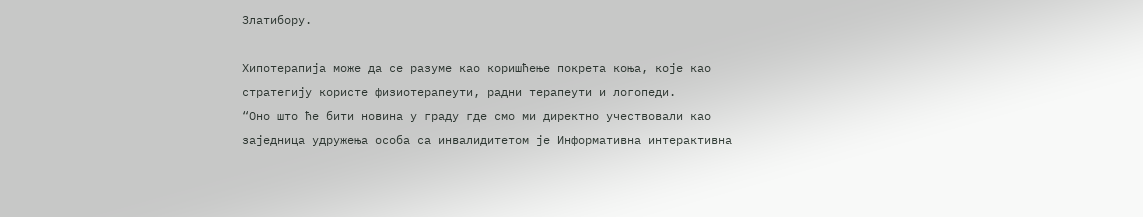Златибору.

Хипотерапија може да се разуме као коришћење покрета коња, које као стратегију користе физиотерапеути, радни терапеути и логопеди.
“Оно што ће бити новина у граду где смо ми директно учествовали као заједница удружења особа са инвалидитетом је Информативна интерактивна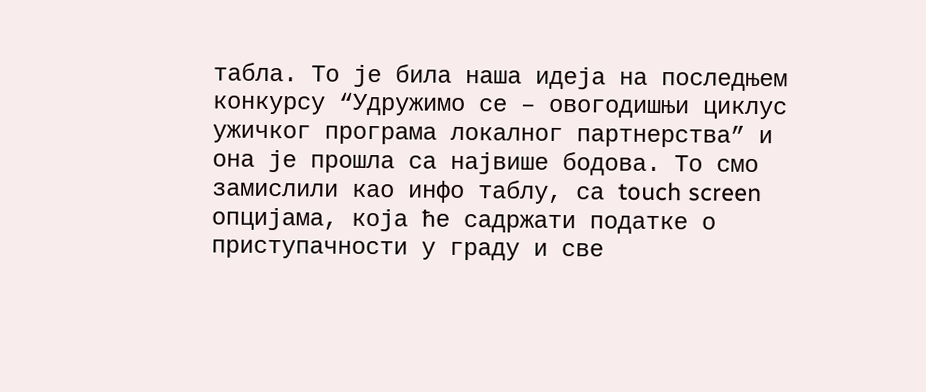табла. То је била наша идеја на последњем конкурсу “Удружимо се – овогодишњи циклус ужичког програма локалног партнерства” и она је прошла са највише бодова. То смо замислили као инфо таблу, са touch screen опцијама, која ће садржати податке о приступачности у граду и све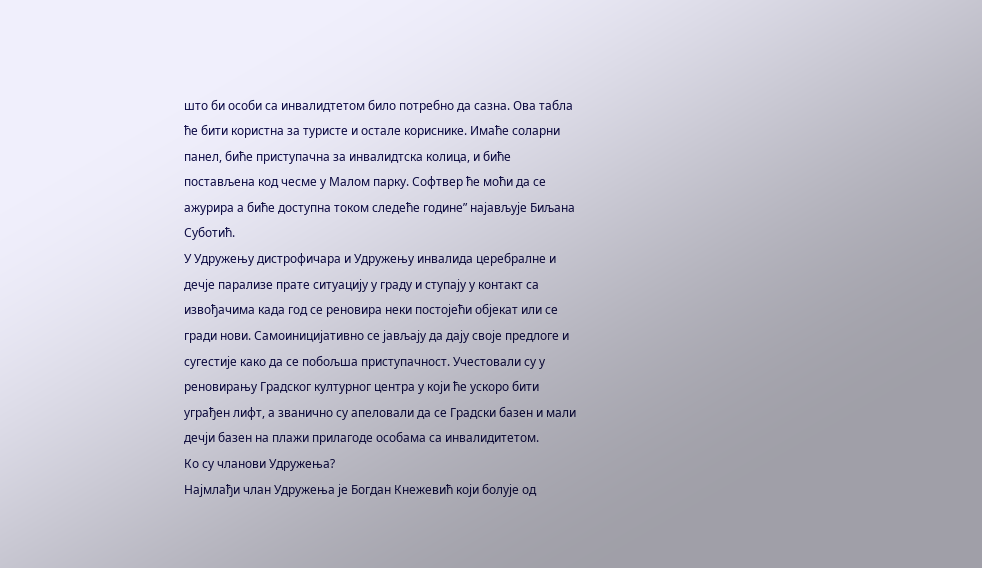што би особи са инвалидтетом било потребно да сазна. Ова табла ће бити користна за туристе и остале кориснике. Имаће соларни панел, биће приступачна за инвалидтска колица, и биће постављена код чесме у Малом парку. Софтвер ће моћи да се ажурира а биће доступна током следеће године” најављује Биљана Суботић.
У Удружењу дистрофичара и Удружењу инвалида церебралне и дечје парализе прате ситуацију у граду и ступају у контакт са извођачима када год се реновира неки постојећи објекат или се гради нови. Самоиницијативно се јављају да дају своје предлоге и сугестије како да се побољша приступачност. Учестовали су у реновирању Градског културног центра у који ће ускоро бити уграђен лифт, а званично су апеловали да се Градски базен и мали дечји базен на плажи прилагоде особама са инвалидитетом.
Ко су чланови Удружења?
Најмлађи члан Удружења је Богдан Кнежевић који болује од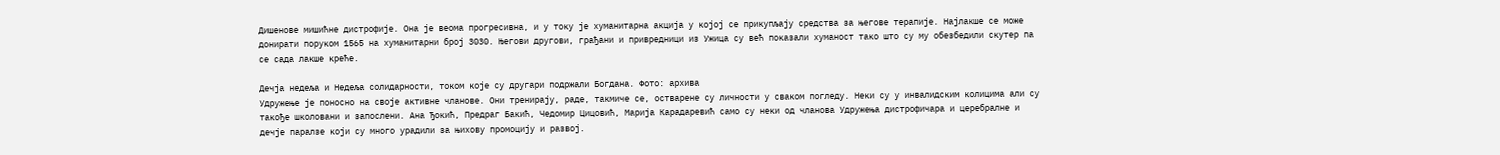Дишенове мишићне дистрофије. Она је веома прогресивна, и у току је хуманитарна акција у којој се прикупљају средства за његове терапије. Најлакше се може донирати поруком 1565 на хуманитарни број 3030. Његови другови, грађани и привредници из Ужица су већ показали хуманост тако што су му обезбедили скутер па се сада лакше креће.

Дечја недеља и Недеља солидарности, током које су другари подржали Богдана. Фото: архива
Удружење је поносно на своје активне чланове. Они тренирају, раде, такмиче се, остварене су личности у сваком погледу. Неки су у инвалидским колицима али су такође школовани и запослени. Ана Ђокић, Предраг Бакић, Чедомир Цицовић, Марија Карадаревић само су неки од чланова Удружења дистрофичара и церебралне и дечје паралзе који су много урадили за њихову промоцију и развој.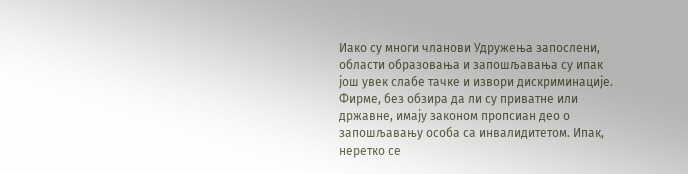Иако су многи чланови Удружења запослени, области образовања и запошљавања су ипак још увек слабе тачке и извори дискриминације. Фирме, без обзира да ли су приватне или државне, имају законом пропсиан део о запошљавању особа са инвалидитетом. Ипак, неретко се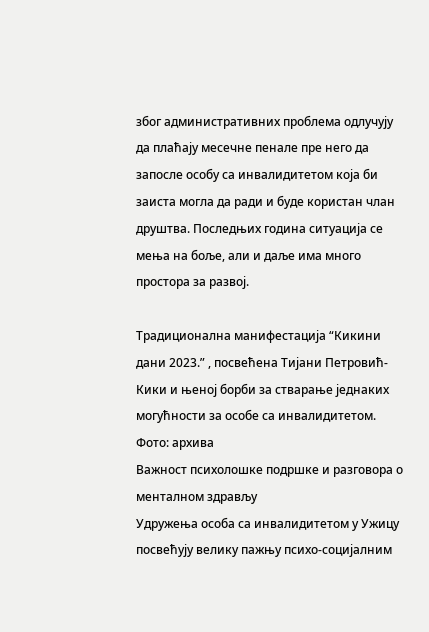због административних проблема одлучују да плаћају месечне пенале пре него да запосле особу са инвалидитетом која би заиста могла да ради и буде користан члан друштва. Последњих година ситуација се мења на боље, али и даље има много простора за развој.

Традиционална манифестација “Кикини дани 2023.” , посвећена Тијани Петровић-Кики и њеној борби за стварање једнаких могућности за особе са инвалидитетом. Фото: архива
Важност психолошке подршке и разговора о менталном здрављу
Удружења особа са инвалидитетом у Ужицу посвећују велику пажњу психо-социјалним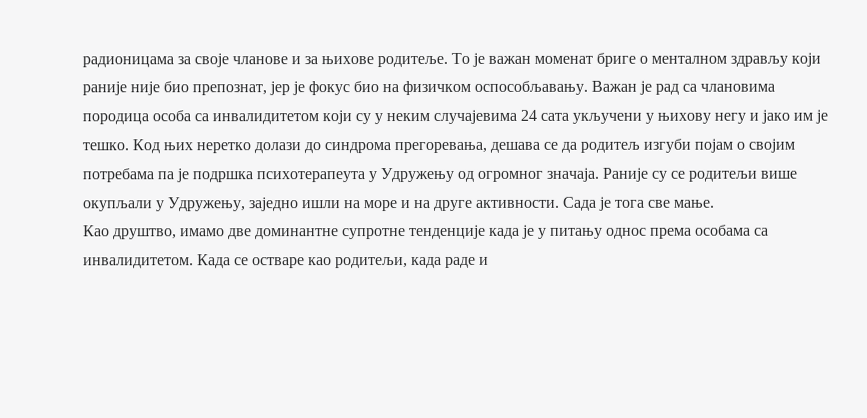радионицама за своје чланове и за њихове родитеље. То је важан моменат бриге о менталном здрављу који раније није био препознат, јер је фокус био на физичком оспособљавању. Важан је рад са члановима породица особа са инвалидитетом који су у неким случајевима 24 сата укључени у њихову негу и јако им је тешко. Код њих неретко долази до синдрома прегоревања, дешава се да родитељ изгуби појам о својим потребама па је подршка психотерапеута у Удружењу од огромног значаја. Раније су се родитељи више окупљали у Удружењу, заједно ишли на море и на друге активности. Сада је тога све мање.
Као друштво, имамо две доминантне супротне тенденције када је у питању однос према особама са инвалидитетом. Када се остваре као родитељи, када раде и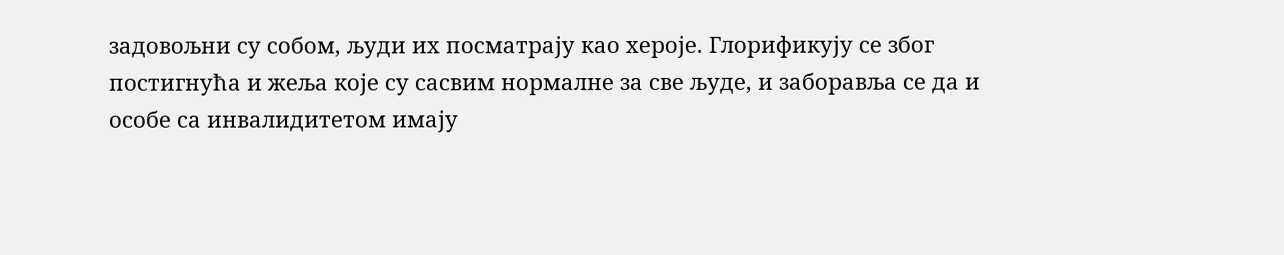задовољни су собом, људи их посматрају као хероје. Глорификују се због постигнућа и жеља које су сасвим нормалне за све људе, и заборавља се да и особе са инвалидитетом имају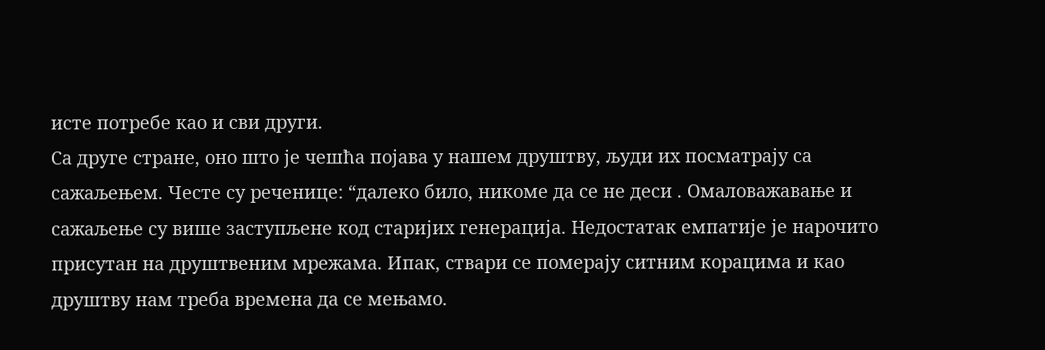исте потребе као и сви други.
Са друге стране, оно што је чешћа појава у нашем друштву, људи их посматрају са сажаљењем. Честе су реченице: “далеко било, никоме да се не деси . Омаловажавање и сажаљење су више заступљене код старијих генерација. Недостатак емпатије је нарочито присутан на друштвеним мрежама. Ипак, ствари се померају ситним корацима и као друштву нам треба времена да се мењамо.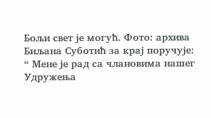Бољи свет је могућ. Фото: архива
Биљана Суботић за крај поручује:
“ Мене је рад са члановима нашег Удружења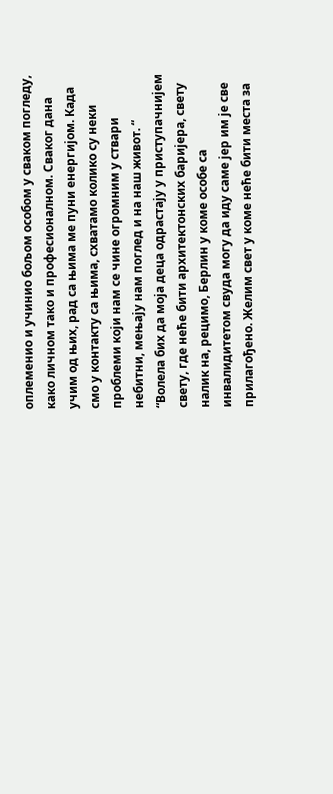оплеменио и учинио бољом особом у сваком погледу, како личном тако и професионалном. Сваког дана учим од њих, рад са њима ме пуни енергијом. Када смо у контакту са њима, схватамо колико су неки проблеми који нам се чине огромним у ствари небитни, мењају нам поглед и на наш живот. “
“Волела бих да моја деца одрастају у приступачнијем свету, где неће бити архитектонских баријера, свету налик на, рецимо, Берлин у коме особе са инвалидитетом свуда могу да иду саме јер им је све прилагођено. Желим свет у коме неће бити места за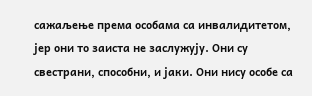сажаљење према особама са инвалидитетом, јер они то заиста не заслужују. Они су свестрани, способни, и јаки. Они нису особе са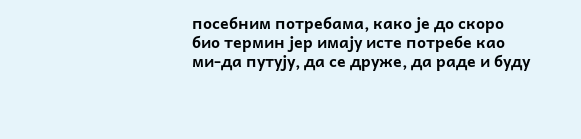посебним потребама, како је до скоро био термин јер имају исте потребе као ми-да путују, да се друже, да раде и буду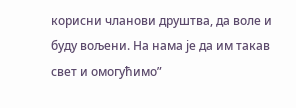корисни чланови друштва, да воле и буду вољени. На нама је да им такав свет и омогућимо”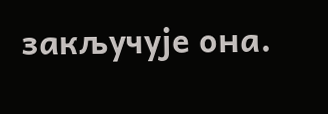закључује она.